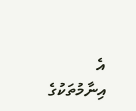އެ އިނާމުތަކުގެ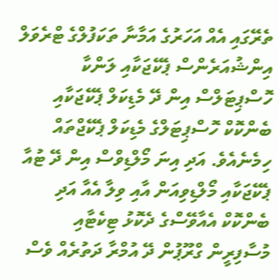ތެރޭގައި އެއް އަހަރުގެ އަމާނާ ތަކަފުލްގެ ޓްރެވަލް އިންޝުއަރެންސް ޕެކޭޖަކާއި ލަންކާ ހޮސްޕިޓަލްސް އިން ދޭ މެޑިކަލް ޕެކޭޖަކާއި ބެންކޮކް ހޮސްޕިޓަލްގެ މެޑިކަލް ޕެކޭޖްތައް ހިމެނެއެވެ. އަދި އިނަ މޯލްޑިވްސް އިން ދޭ ޓުއާ ޕެކޭޖަކާއި މޯލްޑިވިއަން އާއި ވިލާ އެއާ އަދި ބެންކޮކް އެއާވޭސްގެ ދެކޮޅު ޓިކެޓާއި މުސާފިރީން ގްރޫޕުން ދޭ އުމްރާ ދަތުރެއް ވެސް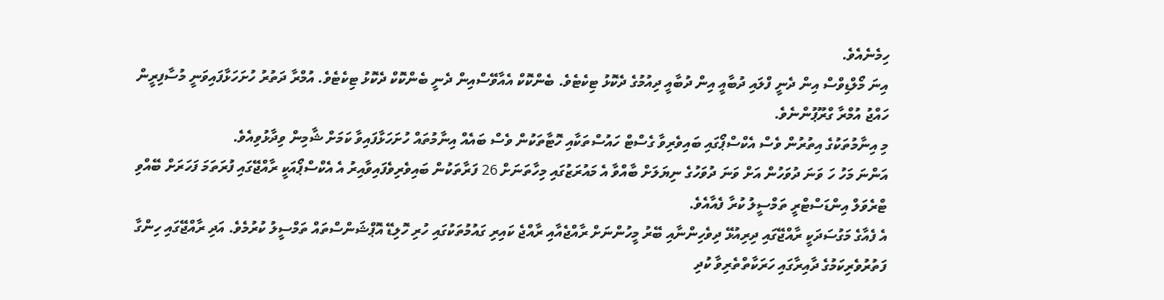ހިމެނެއެވެ.
އިނަ މޯލްޑިވްސް އިން ދެނީ ފްލައި ދުބާއީ އިން ދުބާއީ ދިއުމުގެ ދެކޮޅު ޓިކެޓެވެ. ބެންކޮކް އެއާވޭސްއިން ދެނީ ބެންކޮކް ދެކޮޅު ޓިކެޓެވެ. އުމްރާ ދަތުރު ހުށަހަޅާފައިވަނީ މުސާފިރީން ހައްޖު އުމްރާ ގްރޫޕުންނެވެ.
މި އިނާމުތަކުގެ އިތުރުން ވެސް އެކްސްޕޯގައި ބައިވެރިވާ ގެސްޓް ހައުސްތަކާއި ހޮޓާތަކުން ވެސް ބައެއް އިނާމުތައް ހުށަހަޅާފައިވާ ކަމަށް ޝާމިން ވިދާޅުވިއެވެ.
އަންނަ މަހު ހަ ވަނަ ދުވަހުން އަށް ވަނަ ދުވަހުގެ ނިޔަލަށް ބާއްވާ އެ މައުރަޒުގައި މިހާތަނަށް 26 ފަރާތަކުން ބައިވެރިވެފައިވާއިރު އެ އެކްސްޕޯއަކީ ރާއްޖޭގައި ފުރަތަމަ ފަހަރަށް ބޭއްވި ޓްރެވަލް އިންޑަސްޓްރީ ތަމްސީލު ކުރާ ފެއާއެވެ.
އެ ފެއާގެ މަގުސަދަކީ ރާއްޖޭގައި ދިރިއުޅޭ ދިވެހިންނާއި ބޭރު މީހުންނަށް ރާއްޖެއާއި ރާއްޖެ ކައިރި ގައުމުތަކުގައި ހުރި ހޮލިޑޭ އޮޕްޝަންސްތައް ތަމްސީލު ކުރުމެވެ. އަދި ރާއްޖޭގައި ހިންގާ ފަތުރުވެރިކަމުގެ ދާއިރާގައި ހަރަކާތްތެރިވާ ކުދި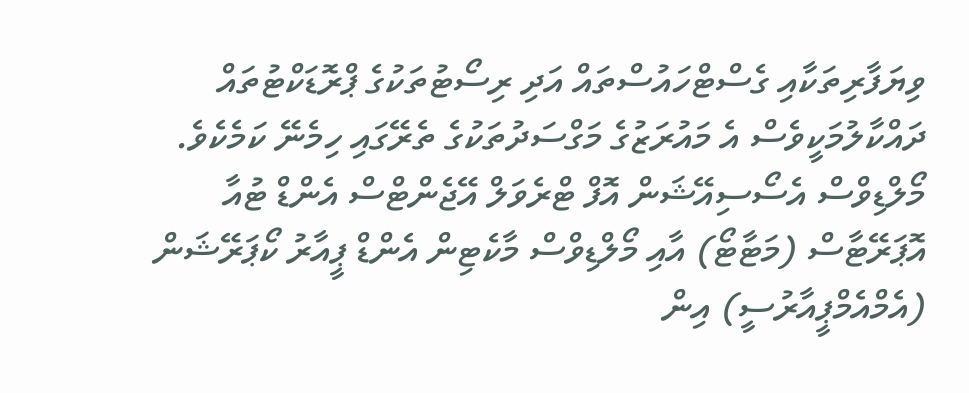ވިޔަފާރިތަކާއި ގެސްޓްހައުސްތައް އަދި ރިސޯޓުތަކުގެ ޕްރޮޑަކްޓުތައް ދައްކާލުމަކީވެސް އެ މައުރަޒުގެ މަގްސަދުތަކުގެ ތެރޭގައި ހިމެނޭ ކަމެކެވެ.
މޯލްޑިވްސް އެސޯސިއޭޝަން އޮފް ޓްރެވަލް އޭޖެންޓްސް އެންޑް ޓުއާ އޮޕަރޭޓާސް (މަޓާޓޯ) އާއި މޯލްޑިވްސް މާކެޓިން އެންޑް ޕީއާރު ކޯޕަރޭޝަން (އެމްއެމްޕީއާރުސީ) އިން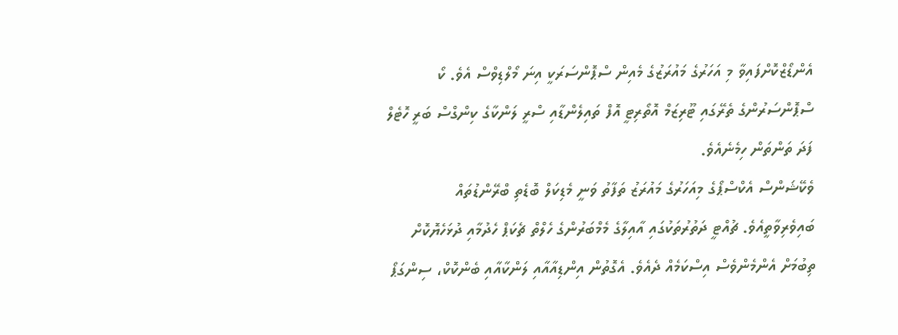އެންޑޯޒްކޮށްފައިވާ މި އަހަރުގެ މައުރަޒުގެ މެއިން ސްޕޮންސަރަކީ އިނަ މޯލްޑިވްސް އެވެ. ކޯ ސްޕޮންސަރުންގެ ތެރޭގައި ޓޫރިޒަމް އޮތޯރިޓީ އޮފް ތައިލެންޑާއި ސްރީ ލަންކާގެ ކިންގްސް ބަރީ ހޮޓެލް ފަދަ ތަންތަން ހިމެނެއެވެ.
ވެކޭޝަންސް އެކްސްޕޯގެ މިއަހަރުގެ މައުރަޒު ތަފާތު ވަނީ މެޑިކަލް ބޮޑެތި ބްރޭންޑުތައް ބައިވެރިވާތީއެވެ. ޗުއްޓީ ދަތުރުތަކުގައި އާއިލާގެ މެމްބަރުންގެ ހެލްތް ޗެކަޕް ހެދުމާއި ދުޅަހެޔޮކޮށް ތިބުމަށް އެންމެންވެސް އިސްކަމެއް ދެއެވެ. އެގޮތުން އިންޑިއާއާއި ލަންކާއާއި ބެންކޮކް، ސިންގަޕޯ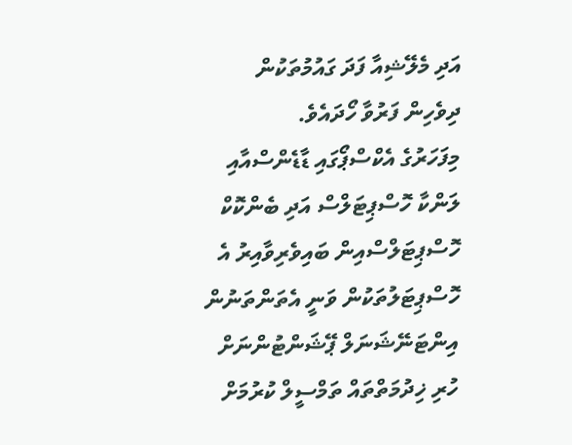އަދި މެލޭޝިއާ ފަދަ ގައުމުތަކުން ދިވެހިން ފަރުވާ ހޯދައެވެ.
މިފަހަރުގެ އެކްސްޕޯގައި ޑާޑެންސްއާއި ލަންކާ ހޮސްޕިޓަލްސް އަދި ބެންކޮކް ހޮސްޕިޓަލްސްއިން ބައިވެރިވާއިރު އެ ހޮސްޕިޓަލުތަކުން ވަނީ އެތަންތަނުން އިންޓަނޭޝަނަލް ޕޭޝަންޓުންނަށް ހުރި ޚިދުމަތްތައް ތަމްސީލް ކުރުމަށް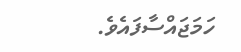ހަމަޖައްސާފައެވެ.